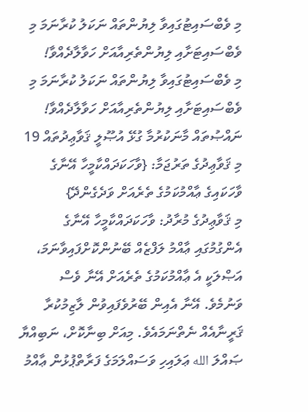މި ވެބްސައިޓުގައިވާ ލިޔުންތައް ނަކަލު ކުރާނަމަ މި ވެބްސައިޓަށާއި ލިޔުންތެރިއާއަށް ހަވާލާދެއްވާ!
މި ވެބްސައިޓުގައިވާ ލިޔުންތައް ނަކަލު ކުރާނަމަ މި ވެބްސައިޓަށާއި ލިޔުންތެރިއާއަށް ހަވާލާދެއްވާ!
ނައްޞުތައް މާނަކުރުމާ ގުޅޭ އުޞޫލީ ޤަވާޢިދުތައް 19
މި ޤަވާޢިދުގެ ތަރުޖަމާ: {ވާހަކަދައްކާމީހާ އޭނާގެ ވާހަކައިގެ ޢާއްމުކަމުގެ ތެރެއަށް ވަދެގެންދޭ}
މި ޤަވާޢިދުގެ މުރާދު: ވާހަކަދައްކާމީހާ އޭނާގެ އެންގުމުގައި ޢާއްމު ލަފްޒެއް ބޭނުންކޮށްފައިވާނަމަ، އަޞްލަކީ އެ ޢާއްމުކަމުގެ ތެރެއަށް އޭނާ ވެސް ވަނުމެވެ. އޭނާ އެއިން ބޭރުވެފައިވުން ލާޒިމުކުރާ ޤަރީނާއެއް ނެތްނަމައެވެ. މިއަށް ބިނާކޮށް، ނަބިއްޔާ ޞައްލަ الله ޢަލައިހި ވަސައްލަމަގެ ފަރާތްޕުޅުން ޢާއްމު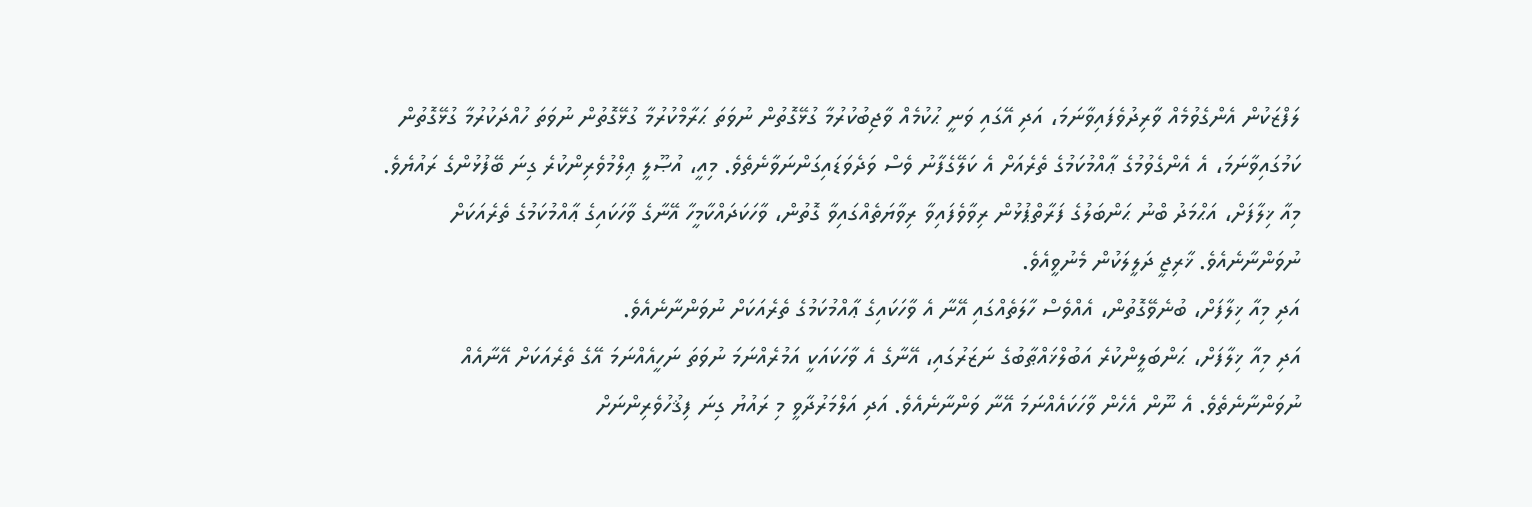ލަފްޒަކުން އެންގެވުމެއް ވާރިދުވެފައިވާނަމަ، އަދި އޭގައި ވަނީ ޙުކުމެއް ވާޖިބުކުރުމާ ގުޅޭގޮތުން ނުވަތަ ޙަރާމްކުރުމާ ގުޅޭގޮތުން ނުވަތަ ހުއްދަކުރުމާ ގުޅޭގޮތުން ކަމުގައިވާނަމަ، އެ އެންގެވުމުގެ ޢާއްމުކަމުގެ ތެރެއަށް އެ ކަލޭގެފާނު ވެސް ވަދެވަޑައިގަންނަވާނެތެވެ. މިއީ، އުޞޫލީ ޢިލްމުވެރިންކުރެ ގިނަ ބޭފުޅުންގެ ރައުޔެވެ.
މިއާ ޚިލާފަށް، އަޙްމަދު ބްނު ޙަންބަލުގެ ފަރާތްޕުޅުން ރިވާވެފައިވާ ރިވާޔަތެއްގައިވާ ގޮތުން، ވާހަކަދައްކާމީހާ އޭނާގެ ވާހަކައިގެ ޢާއްމުކަމުގެ ތެރެއަކަށް ނުވަންނާނެއެވެ. ޚާރިޖީ ދަލީލަކުން މެނުވީއެވެ.
އަދި މިއާ ޚިލާފަށް، ބުނެވޭގޮތުން، އެއްވެސް ހާލަތެއްގައި އޭނާ އެ ވާހަކައިގެ ޢާއްމުކަމުގެ ތެރެއަކަށް ނުވަންނާނެއެވެ.
އަދި މިއާ ޚިލާފަށް، ޙަންބަލީންކުރެ އަބުލްޚައްޠާބުގެ ނަޒަރުގައި، އޭނާގެ އެ ވާހަކައަކީ އަމުރެއްނަމަ ނުވަތަ ނަހީއެއްނަމަ އޭގެ ތެރެއަކަށް އޭނާއެއް ނުވަންނާނެތެވެ. އެ ނޫން އެހެން ވާހަކައެއްނަމަ އޭނާ ވަންނާނެއެވެ. އަދި އަލްމަރުދާވީ މި ރައުޔު ގިނަ ފިޤުހުވެރިންނަށް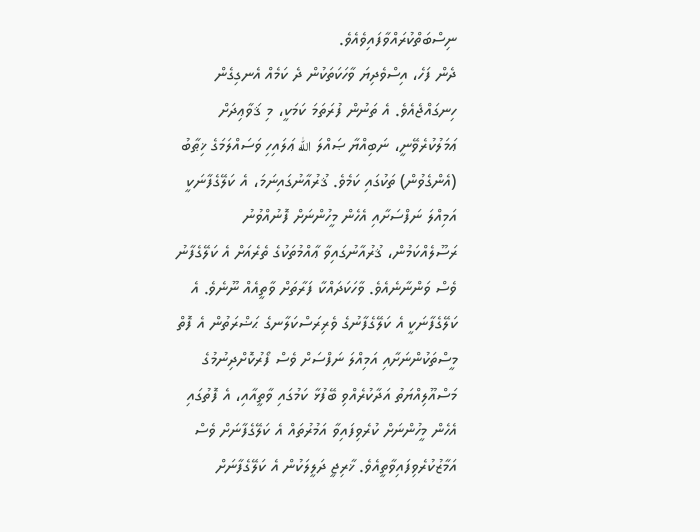ނިސްބަތްކުރައްވާފައިވެއެވެ.
ދެން ފަހެ، އިސްވެދިޔަ ވާހަކަތަކުން ދެ ކަމެއް އެނގިގެން ހިނގައްޖެއެވެ. އެ ތަނުން ފުރަތަމަ ކަމަކީ، މި ޤަވާޢިދަށް ޢަމަލުކުރެވޭނީ، ނަބިއްޔާ ޞައްލަ الله ޢަލައިހި ވަސައްލަމަގެ ޚިޠާބު (އެންގެވުން) ތަކުގައި ކަމެވެ. ޤުރުއާނުގައިނަމަ، އެ ކަލޭގެފާނަކީ އަމިއްލަ ނަފްސަށާއި އެހެން މީހުންނަށް ފޮނުއްވުނު ރަސޫލެއްކަމުން، ޤުރުއާނުގައިވާ ޢާއްމުތަކުގެ ތެރެއަށް އެ ކަލޭގެފާނު ވެސް ވަންނާނެއެވެ. ވާހަކަދައްކާ ފަރާތަށް ވާތީއެއް ނޫނެވެ. އެ ކަލޭގެފާނަކީ އެ ކަލޭގެފާނުގެ ވެރިރަސްކަލާނގެ ޙަޟްރަތުން އެ ފޮތް މީސްތަކުންނަށާއި އަމިއްލަ ނަފްސަށް ވެސް ފޯރުކޮށްދިނުމުގެ މަސްއޫލިއްޔަތު އަދާކުރެއްވި ބޭފުޅާ ކަމުގައި ވާތީއާއި، އެ ފޮތުގައި އެހެން މީހުންނަށް ކުރެވިފައިވާ އަމުރުތައް އެ ކަލޭގެފާނަށް ވެސް އަމާޒުކުރެވިފައިވާތީއެވެ. ޚާރިޖީ ދަލީލަކުން އެ ކަލޭގެފާނަށް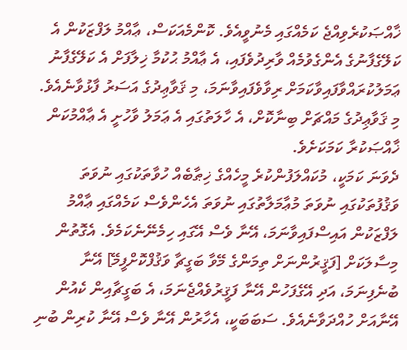ޚާއްޞަކުރެވިއްޖެ ކަމެއްގައި މެނުވީއެވެ. ކޮންމެއަކަސް، ޢާއްމު ލަފްޒަކުން އެ ކަލޭގެފާނުގެ އެންގެވުމެއް ވާރިދުވެފައި، އެ ޢާއްމު ޙުކުމާ ޚިލާފަށް އެ ކަލޭގެފާނު ޢަމަލުކުރައްވާފައިވާކަމަށް ރިވާވެފައިވާނަމަ، މި ޤަވާޢިދުގެ އަސަރު ފާޅުވާނެއެވެ. މި ޤަވާޢިދުގެ މައްޗަށް ބިނާކޮށް، އެ ހާލަތުގައި އެ ޢަމަލު ވާހުށީ އެ ޢާއްމުކަން ޚާއްޞަކުރާ ކަމަކަށެވެ.
ދެވަނަ ކަމަކީ، މުކައްލަފުންކުރެ މީހެއްގެ ޚިޠާބެއް ހުވާތަކުގައި ނުވަތަ ވަޤުފުތަކުގައި ނުވަތަ މުޢާމަލާތުގައި ނުވަތަ އެހެންވެސް ކަމެއްގައި ޢާއްމު ލަފްޒަކުން އައިސްފައިވާނަމަ، އޭނާ ވެސް އޭގައި ހިމެނޭނެކަމެވެ. އެގޮތުން މިސާލަކަށް [ފަޤީރުންނަށް ތިމަންގެ މޭވާ ބަގީޗާ ވަޤުފްކޮށްފީމޭ] އޭނާ ބުނެފިނަމަ، އަދި އޭގެފަހުން އޭނާ ފަޤީރުވެއްޖެނަމަ، އެ ބަގީޗާއިން ކެއުން އޭނާއަށް ހުއްދަވާނެއެވެ. ސަބަބަކީ، އެހާރުން އޭނާ ވެސް އޭނާ ކުރިން ބުނި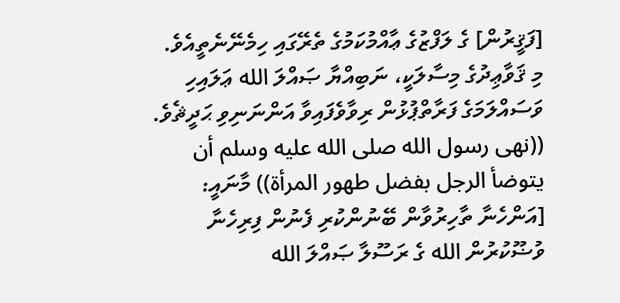[ފަޤީރުން] ގެ ލަފްޒުގެ ޢާއްމުކަމުގެ ތެރޭގައި ހިމެނޭނެތީއެވެ.
މި ޤަވާޢިދުގެ މިސާލަކީ، ނަބިއްޔާ ޞައްލަ الله ޢަލައިހި ވަސައްލަމަގެ ފަރާތްޕުޅުން ރިވާވެފައިވާ އަންނަނިވި ޙަދީޘެވެ. ((نهى رسول الله صلى الله عليه وسلم أن يتوضأ الرجل بفضل طهور المرأة)) މާނައީ: [އަންހެނާ ތާހިރުވާން ބޭނުންކުރި ފެނުން ފިރިހެނާ ވުޟޫކުރުން الله ގެ ރަސޫލާ ޞައްލަ الله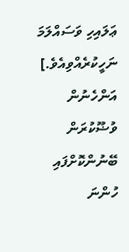ޢަލައިހި ވަސައްލަމަ ނަހީކުރެއްވިއެވެ.] އަންހެނުން ވުޟޫކުރަން ބޭނުންކޮށްފައި ހުންނަ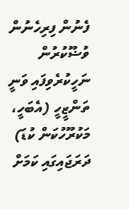ފެނުން ފިރިހެނުން ވުޟޫކުރުން ނަހީކުރެވިފައި ވަނީ ތަންޒީހީ (އެބަހީ، މަކުރޫހުކަން ކުޑަ) ދަރަޖައިގައި ކަމަށް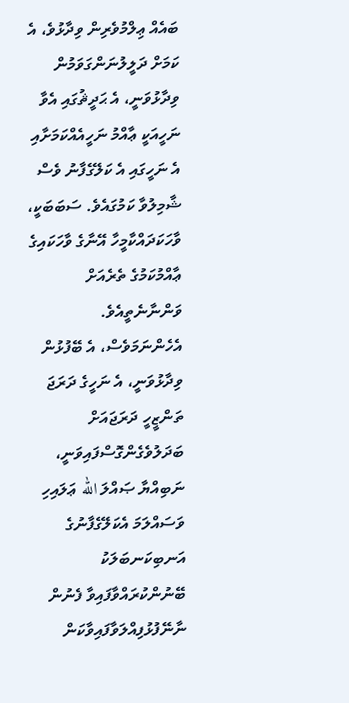ބައެއް ޢިލްމުވެރިން ވިދާޅުވެ، އެ ކަމަށް ދަލީލުނަންގަވަމުން ވިދާޅުވަނީ، އެ ޙަދީޘުގައި އެވާ ނަހީއަކީ ޢާއްމު ނަހީއެއްކަމަށާއި އެ ނަހީގައި އެ ކަލޭގެފާނު ވެސް ޝާމިލުވާ ކަމުގައެވެ. ސަބަބަކީ، ވާހަކަދައްކާމީހާ އޭނާގެ ވާހަކައިގެ ޢާއްމުކަމުގެ ތެރެއަށް ވަންނާނެތީއެވެ. އެހެންނަމަވެސް، އެ ބޭފުޅުން ވިދާޅުވަނީ، އެ ނަހީގެ ދަރަޖަ ތަންޒީހީ ދަރަޖައަށް ބަދަލުވެގެންގޮސްފައިވަނީ، ނަބިއްޔާ ޞައްލަ الله ޢަލައިހި ވަސައްލަމަ އެކަލޭގެފާނުގެ އަނބިކަނބަލަކު ބޭނުންކުރައްވާފައިވާ ފެނުން ނާނޭފުޅުފިއްލަވާފައިވާކަން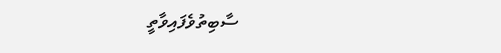ސާބިތުވެފައިވާތީ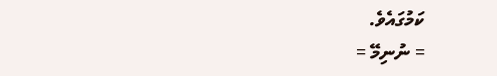ކަމުގައެވެ.
= ނުނިމޭ =